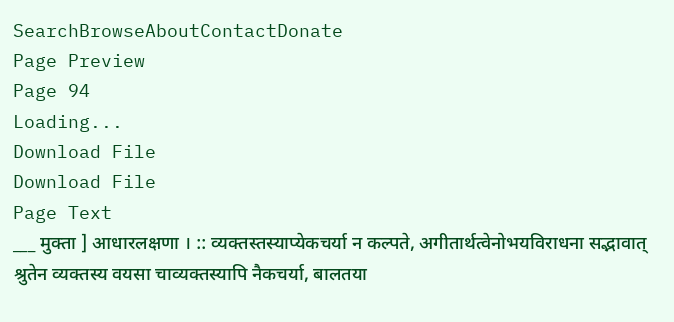SearchBrowseAboutContactDonate
Page Preview
Page 94
Loading...
Download File
Download File
Page Text
___ मुक्ता ] आधारलक्षणा । :: व्यक्तस्तस्याप्येकचर्या न कल्पते, अगीतार्थत्वेनोभयविराधना सद्भावात् श्रुतेन व्यक्तस्य वयसा चाव्यक्तस्यापि नैकचर्या, बालतया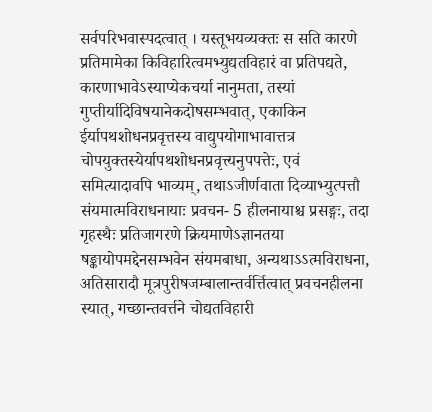सर्वपरिभवास्पदत्वात् । यस्तूभयव्यक्तः स सति कारणे प्रतिमामेका किविहारित्वमभ्युद्यतविहारं वा प्रतिपद्यते, कारणाभावेऽस्याप्येकचर्या नानुमता, तस्यां गुप्तीर्यादिविषयानेकदोषसम्भवात्, एकाकिन ईर्यापथशोधनप्रवृत्तस्य वाद्युपयोगाभावात्तत्र चोपयुक्तस्येर्यापथशोधनप्रवृत्त्यनुपपत्तेः, एवं समित्यादावपि भाव्यम्, तथाऽजीर्णवाता दिव्याभ्युत्पत्तौ संयमात्मविराधनायाः प्रवचन- 5 हीलनायाश्च प्रसङ्गः, तदा गृहस्थैः प्रतिजागरणे क्रियमाणेऽज्ञानतया षङ्कायोपमद्देनसम्भवेन संयमबाधा, अन्यथाऽऽत्मविराधना, अतिसारादौ मूत्रपुरीषजम्बालान्तर्वर्त्तित्वात् प्रवचनहीलना स्यात्, गच्छान्तवर्त्तने चोद्यतविहारी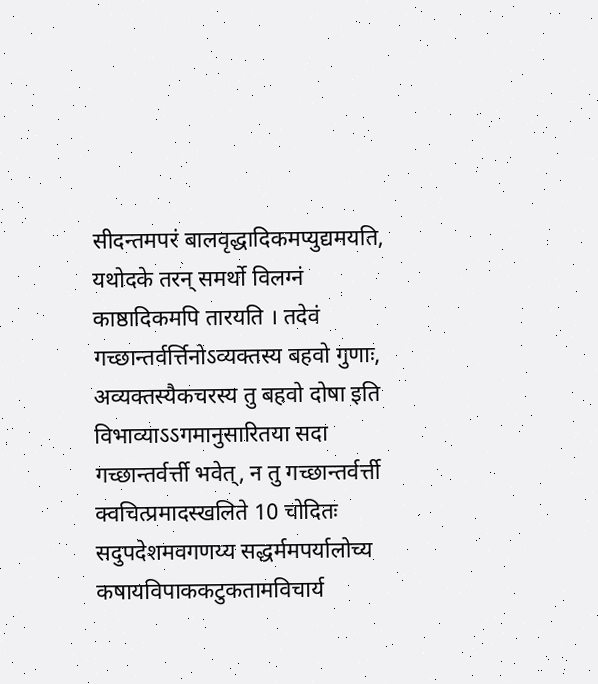सीदन्तमपरं बालवृद्धादिकमप्युद्यमयति, यथोदके तरन् समर्थो विलग्नं काष्ठादिकमपि तारयति । तदेवं गच्छान्तर्वर्त्तिनोऽव्यक्तस्य बहवो गुणाः, अव्यक्तस्यैकचरस्य तु बहवो दोषा इति विभाव्याऽऽगमानुसारितया सदा गच्छान्तर्वर्त्ती भवेत्, न तु गच्छान्तर्वर्त्ती क्वचित्प्रमादस्खलिते 10 चोदितः सदुपदेशमवगणय्य सद्धर्ममपर्यालोच्य कषायविपाककटुकतामविचार्य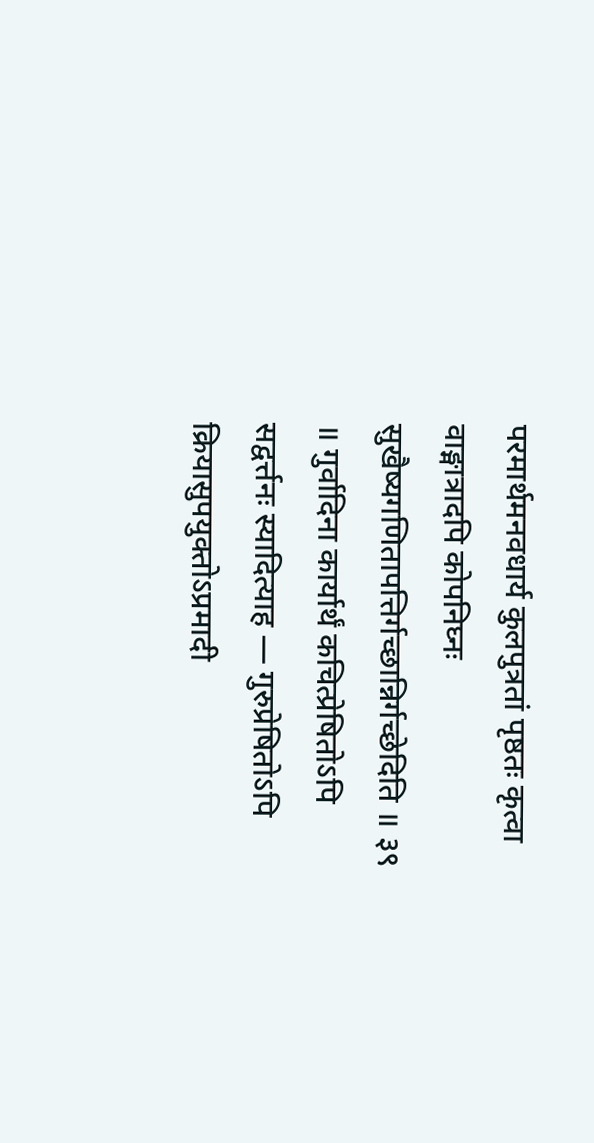परमार्थमनवधार्य कुलपुत्रतां पृष्ठतः कृत्वा वाङ्मात्रादपि कोपनिघ्नः सुखैष्यगणितापत्तिर्गच्छान्निर्गच्छेदिति ॥ ३९ ॥ गुर्वादिना कार्यार्थं कचित्प्रेषितोऽपि सद्वर्त्तनः स्यादित्याह — गुरुप्रेषितोऽपि क्रियासुपयुक्तोऽप्रमादी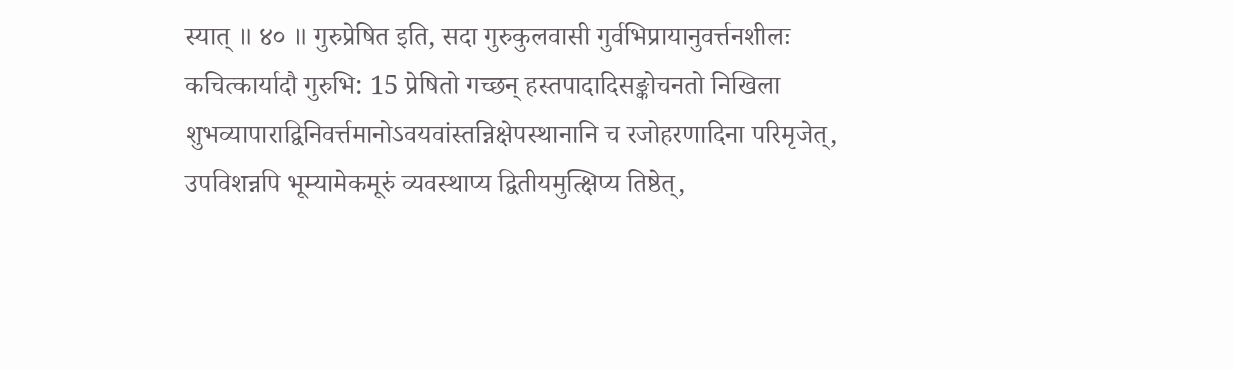स्यात् ॥ ४० ॥ गुरुप्रेषित इति, सदा गुरुकुलवासी गुर्वभिप्रायानुवर्त्तनशीलः कचित्कार्यादौ गुरुभि: 15 प्रेषितो गच्छन् हस्तपादादिसङ्कोचनतो निखिला शुभव्यापाराद्विनिवर्त्तमानोऽवयवांस्तन्निक्षेपस्थानानि च रजोहरणादिना परिमृजेत्, उपविशन्नपि भूम्यामेकमूरुं व्यवस्थाप्य द्वितीयमुत्क्षिप्य तिष्ठेत्,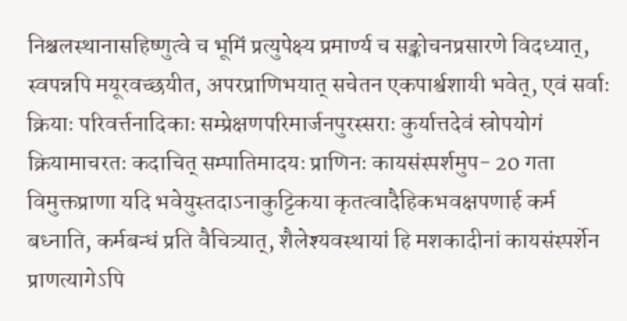निश्चलस्थानासहिष्णुत्वे च भूमिं प्रत्युपेक्ष्य प्रमार्ण्य च सङ्कोचनप्रसारणे विदध्यात्, स्वपन्नपि मयूरवच्छयीत, अपरप्राणिभयात् सचेतन एकपार्श्वशायी भवेत्, एवं सर्वाः क्रियाः परिवर्त्तनादिकाः सम्प्रेक्षणपरिमार्जनपुरस्सराः कुर्यात्तदेवं स्रोपयोगं क्रियामाचरतः कदाचित् सम्पातिमादयः प्राणिनः कायसंस्पर्शमुप- 20 गता विमुक्तप्राणा यदि भवेयुस्तदाऽनाकुट्टिकया कृतत्वादैहिकभवक्षपणार्ह कर्म बध्नाति, कर्मबन्धं प्रति वैचित्र्यात्, शैलेश्यवस्थायां हि मशकादीनां कायसंस्पर्शेन प्राणत्यागेऽपि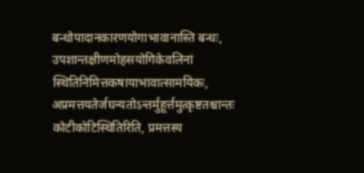बन्धोपादानकारणयोगाभावानास्ति बन्धः, उपशान्तक्षीणमोहसयोगिकेवलिनां स्थितिनिमित्तकषायाभावात्सामयिकः, अप्रमत्तयतेर्जघन्यतोऽन्तर्मुहूर्त्तमुत्कृष्टतश्चान्तः कोटीकोटिस्थितिरिति, प्रमत्तस्य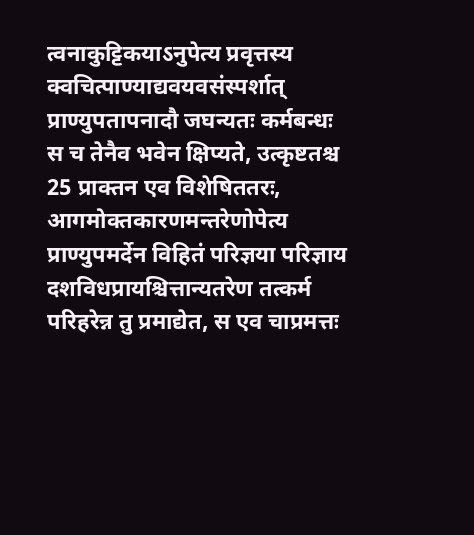त्वनाकुट्टिकयाऽनुपेत्य प्रवृत्तस्य क्वचित्पाण्याद्यवयवसंस्पर्शात् प्राण्युपतापनादौ जघन्यतः कर्मबन्धः स च तेनैव भवेन क्षिप्यते, उत्कृष्टतश्च 25 प्राक्तन एव विशेषिततरः, आगमोक्तकारणमन्तरेणोपेत्य प्राण्युपमर्देन विहितं परिज्ञया परिज्ञाय दशविधप्रायश्चित्तान्यतरेण तत्कर्म परिहरेन्न तु प्रमाद्येत, स एव चाप्रमत्तः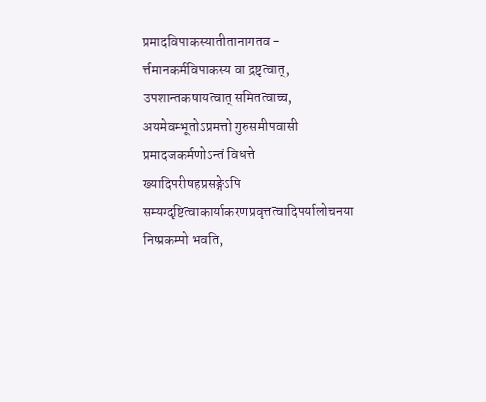प्रमादविपाकस्यातीतानागतव - र्त्तमानकर्मविपाकस्य वा द्रष्टृत्वात्, उपशान्तकषायत्वात् समितत्वाच्च, अयमेवम्भूतोऽप्रमत्तो गुरुसमीपवासी प्रमादजकर्मणोऽन्तं विधत्ते ख्यादिपरीषहप्रसङ्गेऽपि सम्यग्दृष्टित्वाकार्याकरणप्रवृत्तत्वादिपर्यालोचनया निष्प्रकम्पो भवति,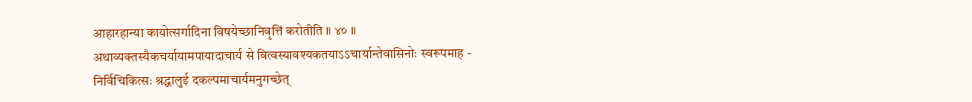आहारहान्या कायोत्सर्गादिना विषयेच्छानिवृत्तिं करोतीति ॥ ४० ॥ अथाव्यक्तस्यैकचर्यायामपायादाचार्य से वित्वस्यावश्यकतयाऽऽचार्यान्तेवासिनोः स्वरूपमाह - निर्विचिकित्सः श्रद्धालुई दकल्पमाचार्यमनुगच्छेत्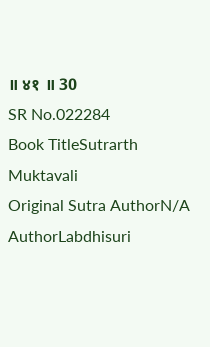॥ ४१ ॥ 30
SR No.022284
Book TitleSutrarth Muktavali
Original Sutra AuthorN/A
AuthorLabdhisuri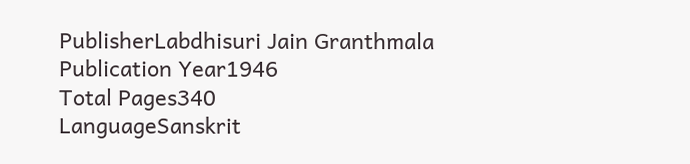PublisherLabdhisuri Jain Granthmala
Publication Year1946
Total Pages340
LanguageSanskrit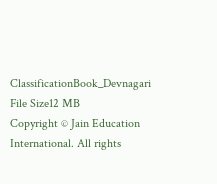ClassificationBook_Devnagari
File Size12 MB
Copyright © Jain Education International. All rights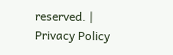reserved. | Privacy Policy